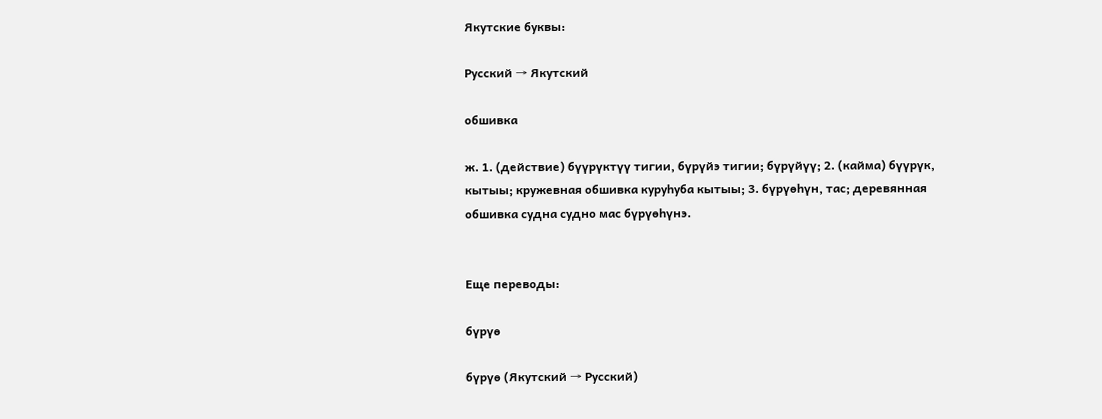Якутские буквы:

Русский → Якутский

обшивка

ж. 1. (действие) бүүрүктүү тигии, бүрүйэ тигии; бүрүйүү; 2. (кайма) бүүрүк, кытыы; кружевная обшивка куруһуба кытыы; 3. бүрүөһүн, тас; деревянная обшивка судна судно мас бүрүөһүнэ.


Еще переводы:

бүрүө

бүрүө (Якутский → Русский)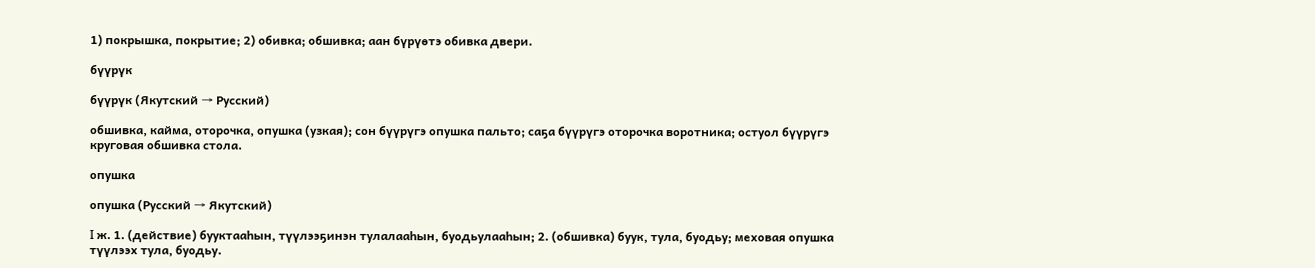1) покрышка, покрытие; 2) обивка; обшивка; аан бүрүөтэ обивка двери.

бүүрүк

бүүрүк (Якутский → Русский)

обшивка, кайма, оторочка, опушка (узкая); сон бүүрүгэ опушка пальто; саҕа бүүрүгэ оторочка воротника; остуол бүүрүгэ круговая обшивка стола.

опушка

опушка (Русский → Якутский)

I ж. 1. (действие) бууктааһын, түүлээҕинэн тулалааһын, буодьулааһын; 2. (обшивка) буук, тула, буодьу; меховая опушка түүлээх тула, буодьу.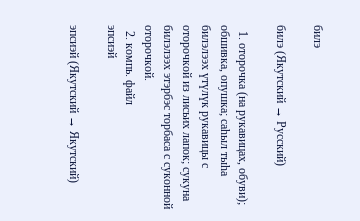билэ

билэ (Якутский → Русский)

  1. оторочка (на рукавицах, обуви); обшивка, опушка; саһыл тыһа билэлээх үтүлүк рукавицы с оторочкой из лисьих лапок; сукуна билэлээх этэрбэс торбаса с суконной оторочкой.
  2. компь. файл
эпсиэй

эпсиэй (Якутский → Якутский)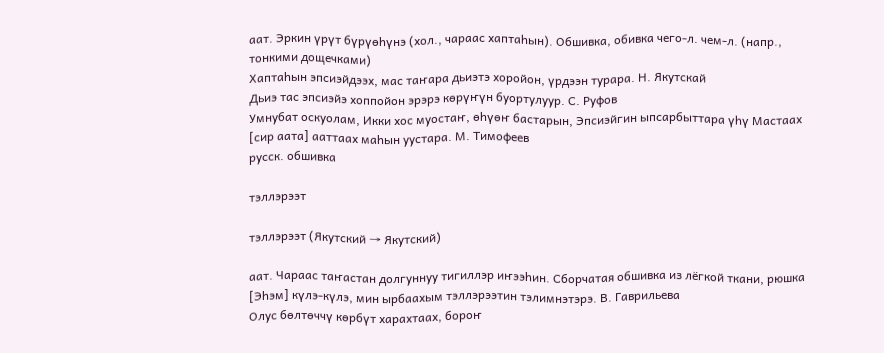аат. Эркин үрүт бүрүөһүнэ (хол., чараас хаптаһын). Обшивка, обивка чего-л. чем-л. (напр., тонкими дощечками)
Хаптаһын эпсиэйдээх, мас таҥара дьиэтэ хоройон, үрдээн турара. Н. Якутскай
Дьиэ тас эпсиэйэ хоппойон эрэрэ көрүҥүн буортулуур. С. Руфов
Умнубат оскуолам, Икки хос муостаҥ, өһүөҥ бастарын, Эпсиэйгин ыпсарбыттара үһү Мастаах [сир аата] ааттаах маһын уустара. М. Тимофеев
русск. обшивка

тэллэрээт

тэллэрээт (Якутский → Якутский)

аат. Чараас таҥастан долгуннуу тигиллэр иҥээһин. Сборчатая обшивка из лёгкой ткани, рюшка
[Эһэм] күлэ-күлэ, мин ырбаахым тэллэрээтин тэлимнэтэрэ. В. Гаврильева
Олус бөлтөччү көрбүт харахтаах, бороҥ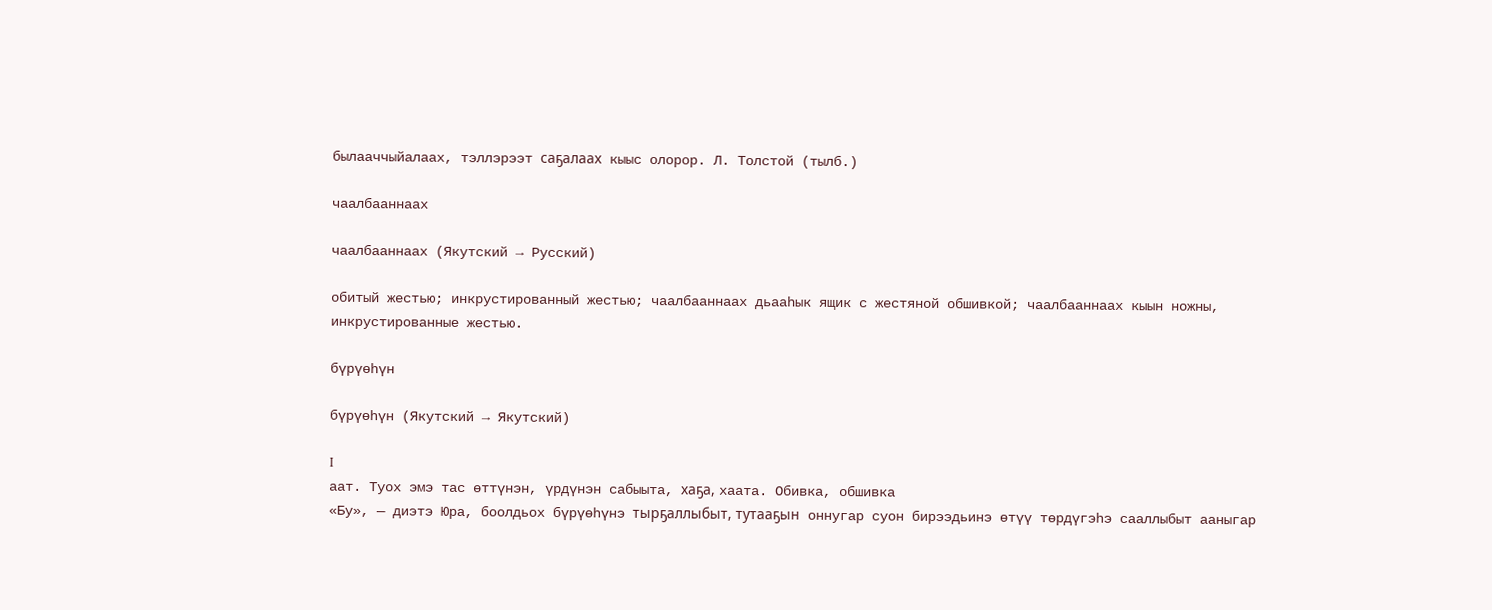былааччыйалаах, тэллэрээт саҕалаах кыыс олорор. Л. Толстой (тылб.)

чаалбааннаах

чаалбааннаах (Якутский → Русский)

обитый жестью; инкрустированный жестью; чаалбааннаах дьааһык ящик с жестяной обшивкой; чаалбааннаах кыын ножны, инкрустированные жестью.

бүрүөһүн

бүрүөһүн (Якутский → Якутский)

I
аат. Туох эмэ тас өттүнэн, үрдүнэн сабыыта, хаҕа, хаата. Обивка, обшивка
«Бу», — диэтэ Юра, боолдьох бүрүөһүнэ тырҕаллыбыт, тутааҕын оннугар суон бирээдьинэ өтүү төрдүгэһэ сааллыбыт ааныгар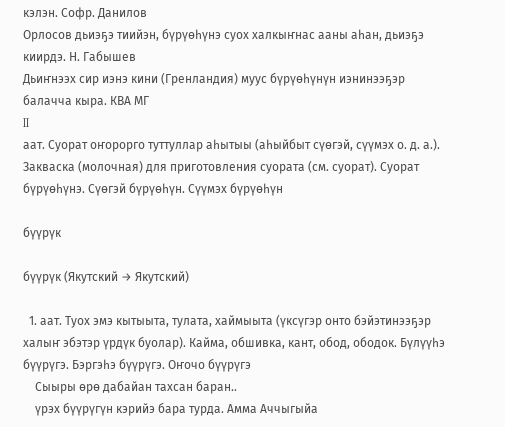кэлэн. Софр. Данилов
Орлосов дьиэҕэ тиийэн, бүрүөһүнэ суох халкыҥнас ааны аһан, дьиэҕэ киирдэ. Н. Габышев
Дьиҥнээх сир иэнэ кини (Гренландия) муус бүрүөһүнүн иэнинээҕэр балачча кыра. КВА МГ
II
аат. Суорат оҥорорго туттуллар аһытыы (аһыйбыт сүөгэй, сүүмэх о. д. а.). Закваска (молочная) для приготовления суората (см. суорат). Суорат бүрүөһүнэ. Сүөгэй бүрүөһүн. Сүүмэх бүрүөһүн

бүүрүк

бүүрүк (Якутский → Якутский)

  1. аат. Туох эмэ кытыыта, тулата, хаймыыта (үксүгэр онто бэйэтинээҕэр халыҥ эбэтэр үрдүк буолар). Кайма, обшивка, кант, обод, ободок. Бүлүүһэ бүүрүгэ. Бэргэһэ бүүрүгэ. Оҥочо бүүрүгэ
    Сыыры өрө дабайан тахсан баран..
    үрэх бүүрүгүн кэрийэ бара турда. Амма Аччыгыйа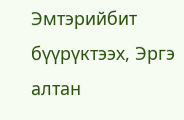Эмтэрийбит бүүрүктээх, Эргэ алтан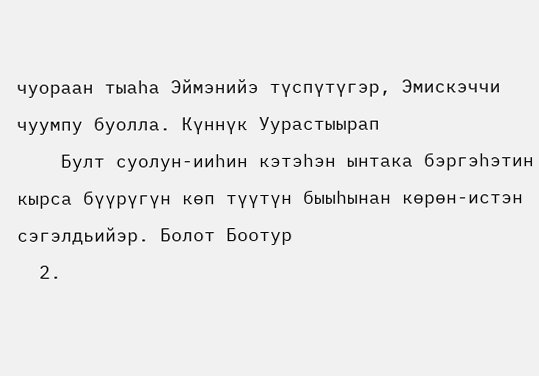чуораан тыаһа Эймэнийэ түспүтүгэр, Эмискэччи чуумпу буолла. Күннүк Уурастыырап
    Булт суолун-ииһин кэтэһэн ынтака бэргэһэтин кырса бүүрүгүн көп түүтүн быыһынан көрөн-истэн сэгэлдьийэр. Болот Боотур
  2.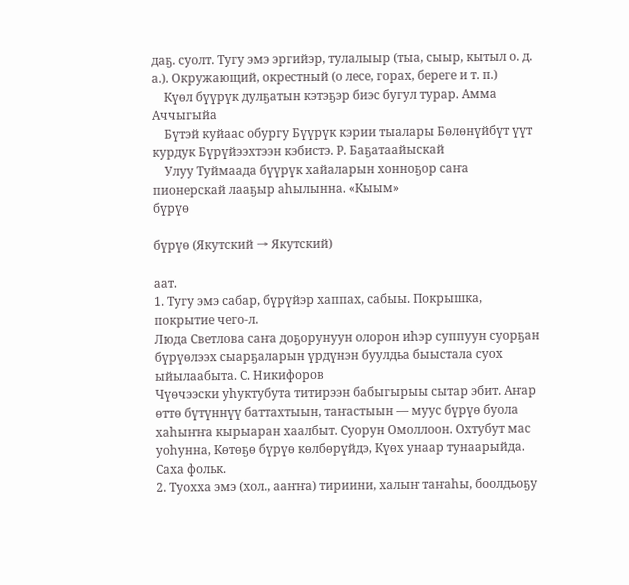даҕ. суолт. Тугу эмэ эргийэр, тулалыыр (тыа, сыыр, кытыл о. д. а.). Окружающий, окрестный (о лесе, горах, береге и т. п.)
    Күөл бүүрүк дулҕатын кэтэҕэр биэс бугул турар. Амма Аччыгыйа
    Бүтэй куйаас обургу Бүүрүк кэрии тыалары Бөлөнүйбүт үүт курдук Бүрүйээхтээн кэбистэ. Р. Баҕатаайыскай
    Улуу Туймаада бүүрүк хайаларын хонноҕор саҥа пионерскай лааҕыр аһылынна. «Кыым»
бүрүө

бүрүө (Якутский → Якутский)

аат.
1. Тугу эмэ сабар, бүрүйэр хаппах, сабыы. Покрышка, покрытие чего-л.
Люда Светлова саҥа доҕорунуун олорон иһэр суппуун суорҕан бүрүөлээх сыарҕаларын үрдүнэн буулдьа быыстала суох ыйылаабыта. С. Никифоров
Чүөчээски уһуктубута титирээн бабыгырыы сытар эбит. Аҥар өттө бүтүннүү баттахтыын, таҥастыын — муус бүрүө буола хаһыҥҥа кырыаран хаалбыт. Суорун Омоллоон. Охтубут мас уоһунна, Көтөҕө бүрүө көлбөрүйдэ, Күөх унаар тунаарыйда. Саха фольк.
2. Туохха эмэ (хол., ааҥҥа) тириини, халыҥ таҥаһы, боолдьоҕу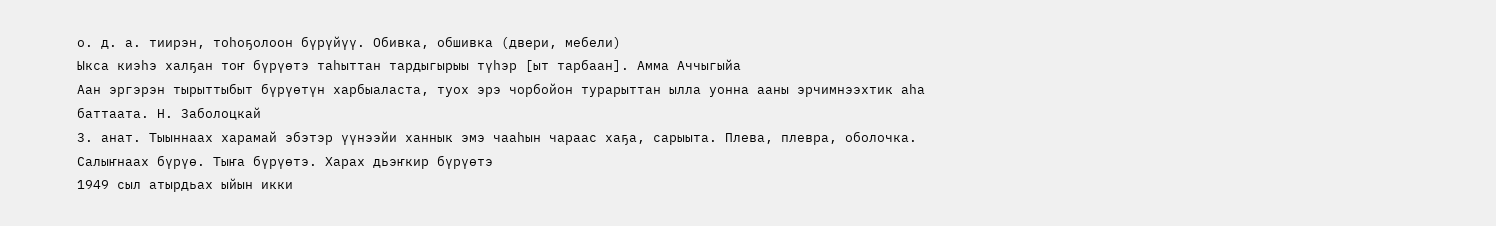о. д. а. тиирэн, тоһоҕолоон бүрүйүү. Обивка, обшивка (двери, мебели)
Ыкса киэһэ халҕан тоҥ бүрүөтэ таһыттан тардыгырыы түһэр [ыт тарбаан]. Амма Аччыгыйа
Аан эргэрэн тырыттыбыт бүрүөтүн харбыаласта, туох эрэ чорбойон турарыттан ылла уонна ааны эрчимнээхтик аһа баттаата. Н. Заболоцкай
3. анат. Тыыннаах харамай эбэтэр үүнээйи ханнык эмэ чааһын чараас хаҕа, сарыыта. Плева, плевра, оболочка. Салыҥнаах бүрүө. Тыҥа бүрүөтэ. Харах дьэҥкир бүрүөтэ
1949 сыл атырдьах ыйын икки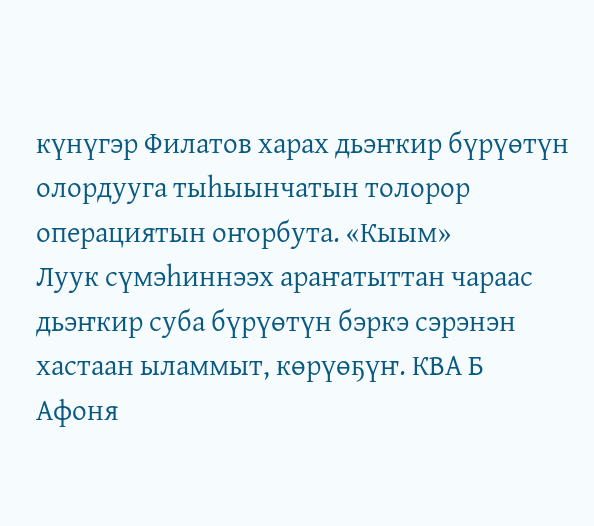күнүгэр Филатов харах дьэҥкир бүрүөтүн олордууга тыһыынчатын толорор операциятын оҥорбута. «Кыым»
Луук сүмэһиннээх араҥатыттан чараас дьэҥкир суба бүрүөтүн бэркэ сэрэнэн хастаан ыламмыт, көрүөҕүҥ. КВА Б
Афоня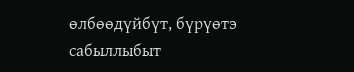өлбөөдүйбүт, бүрүөтэ сабыллыбыт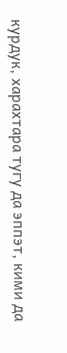курдук, харахтара тугу да эппэт, кими да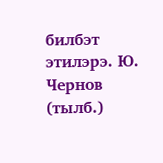билбэт этилэрэ. Ю. Чернов (тылб.)